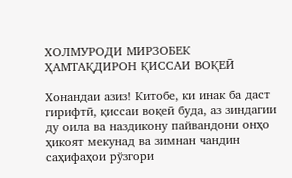ХОЛМУРОДИ МИРЗОБЕК ҲАМТАҚДИРОН ҚИССАИ ВОҚЕӢ

Хонандаи азиз! Китобе, ки инак ба даст гирифтӣ, қиссаи воқеӣ буда, аз зиндагии ду оила ва наздикону пайвандони онҳо ҳикоят мекунад ва зимнан чандин саҳифаҳои рўзгори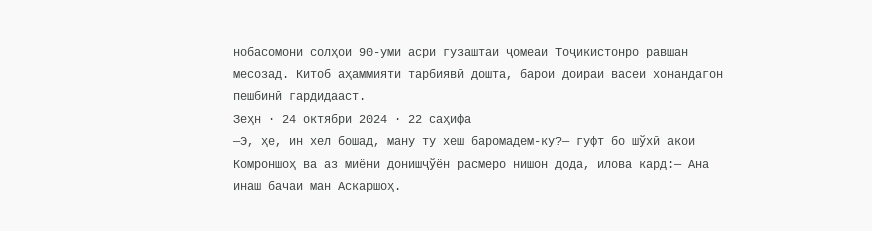нобасомони солҳои 90-уми асри гузаштаи ҷомеаи Тоҷикистонро равшан месозад. Китоб аҳаммияти тарбиявӣ дошта, барои доираи васеи хонандагон пешбинӣ гардидааст.
Зеҳн · 24 октябри 2024 · 22 саҳифа
—Э, ҳе, ин хел бошад, ману ту хеш баромадем-ку?— гуфт бо шўхӣ акои Комроншоҳ ва аз миёни донишҷўён расмеро нишон дода, илова кард:— Ана инаш бачаи ман Аскаршоҳ.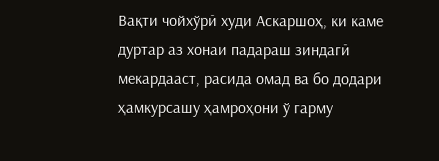Вақти чойхўрӣ худи Аскаршоҳ, ки каме дуртар аз хонаи падараш зиндагӣ мекардааст, расида омад ва бо додари ҳамкурсашу ҳамроҳони ў гарму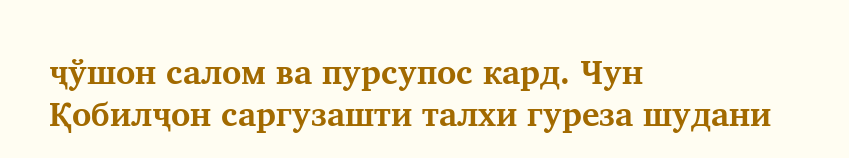ҷўшон салом ва пурсупос кард. Чун Қобилҷон саргузашти талхи гуреза шудани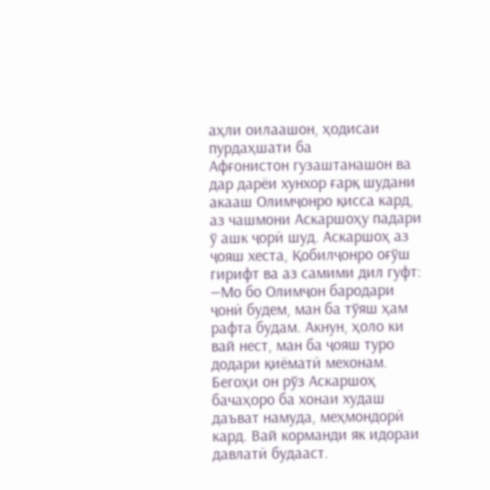аҳли оилаашон, ҳодисаи пурдаҳшати ба
Афғонистон гузаштанашон ва дар дарёи хунхор ғарқ шудани акааш Олимҷонро қисса кард, аз чашмони Аскаршоҳу падари ў ашк ҷорӣ шуд. Аскаршоҳ аз ҷояш хеста, Қобилҷонро оғўш гирифт ва аз самими дил гуфт:
—Мо бо Олимҷон бародари ҷонӣ будем, ман ба тўяш ҳам рафта будам. Акнун, ҳоло ки вай нест, ман ба ҷояш туро додари қиёматӣ мехонам.
Бегоҳи он рўз Аскаршоҳ бачаҳоро ба хонаи худаш даъват намуда, меҳмондорӣ кард. Вай корманди як идораи давлатӣ будааст.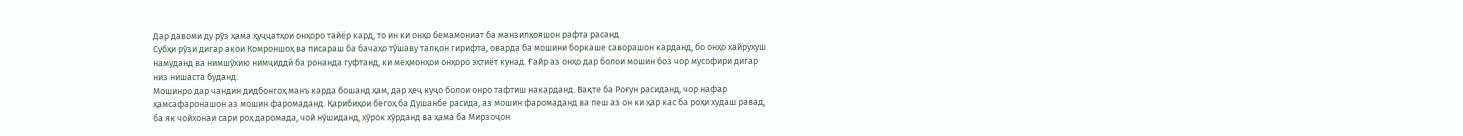Дар давоми ду рўз ҳама ҳуҷҷатҳои онҳоро тайёр кард, то ин ки онҳо бемамониат ба манзилҳояшон рафта расанд.
Субҳи рўзи дигар акои Комроншоҳ ва писараш ба бачаҳо тўшаву талқон гирифта, оварда ба мошини боркаше саворашон карданд, бо онҳо хайрухуш намуданд ва нимшўхию нимҷиддӣ ба ронанда гуфтанд, ки меҳмонҳои онҳоро эҳтиёт кунад. Ғайр аз онҳо дар болои мошин боз чор мусофири дигар низ нишаста буданд.
Мошинро дар чандин дидбонгоҳ манъ карда бошанд ҳам, дар ҳеҷ куҷо болои онро тафтиш накарданд. Вақте ба Роғун расиданд, чор нафар ҳамсафаронашон аз мошин фаромаданд. Қарибиҳои бегоҳ ба Душанбе расида, аз мошин фаромаданд ва пеш аз он ки ҳар кас ба роҳи худаш равад, ба як чойхонаи сари роҳ даромада, чой нўшиданд, хўрок хўрданд ва ҳама ба Мирзоҷон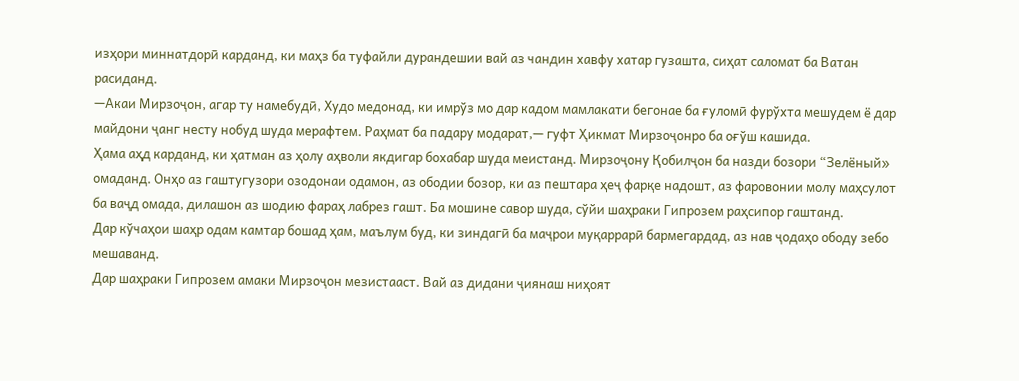изҳори миннатдорӣ карданд, ки маҳз ба туфайли дурандешии вай аз чандин хавфу хатар гузашта, сиҳат саломат ба Ватан расиданд.
—Акаи Мирзоҷон, агар ту намебудӣ, Худо медонад, ки имрўз мо дар кадом мамлакати бегонае ба ғуломӣ фурўхта мешудем ё дар майдони ҷанг несту нобуд шуда мерафтем. Раҳмат ба падару модарат,— гуфт Ҳикмат Мирзоҷонро ба оғўш кашида.
Ҳама аҳд карданд, ки ҳатман аз ҳолу аҳволи якдигар бохабар шуда меистанд. Мирзоҷону Қобилҷон ба назди бозори “Зелёный» омаданд. Онҳо аз гаштугузори озодонаи одамон, аз ободии бозор, ки аз пештара ҳеҷ фарқе надошт, аз фаровонии молу маҳсулот ба ваҷд омада, дилашон аз шодию фараҳ лабрез гашт. Ба мошине савор шуда, сўйи шаҳраки Гипрозем раҳсипор гаштанд.
Дар кўчаҳои шаҳр одам камтар бошад ҳам, маълум буд, ки зиндагӣ ба маҷрои муқаррарӣ бармегардад, аз нав ҷодаҳо ободу зебо мешаванд.
Дар шаҳраки Гипрозем амаки Мирзоҷон мезистааст. Вай аз дидани ҷиянаш ниҳоят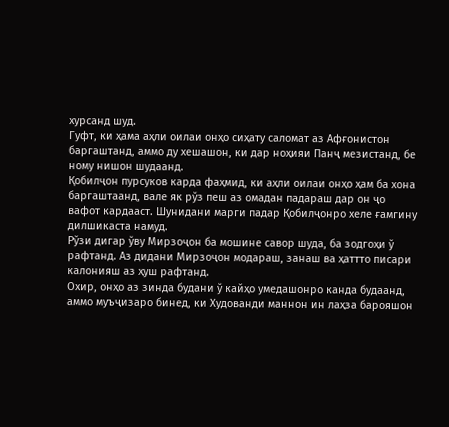хурсанд шуд.
Гуфт, ки ҳама аҳли оилаи онҳо сиҳату саломат аз Афғонистон баргаштанд, аммо ду хешашон, ки дар ноҳияи Панҷ мезистанд, бе ному нишон шудаанд.
Қобилҷон пурсуков карда фаҳмид, ки аҳли оилаи онҳо ҳам ба хона баргаштаанд, вале як рўз пеш аз омадан падараш дар он ҷо вафот кардааст. Шунидани марги падар Қобилҷонро хеле ғамгину дилшикаста намуд.
Рўзи дигар ўву Мирзоҷон ба мошине савор шуда, ба зодгоҳи ў рафтанд. Аз дидани Мирзоҷон модараш, занаш ва ҳаттто писари калонияш аз ҳуш рафтанд.
Охир, онҳо аз зинда будани ў кайҳо умедашонро канда будаанд, аммо муъҷизаро бинед, ки Худованди маннон ин лаҳза барояшон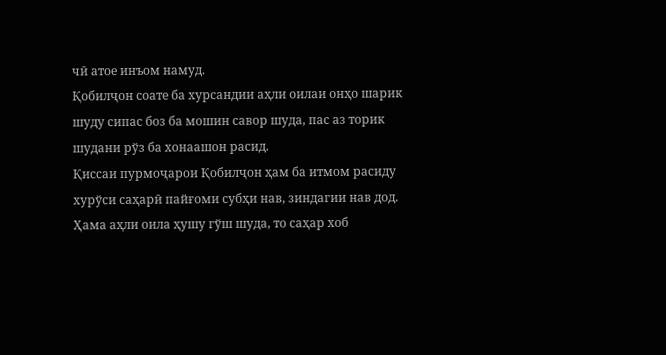чӣ атое инъом намуд.
Қобилҷон соате ба хурсандии аҳли оилаи онҳо шарик шуду сипас боз ба мошин савор шуда, пас аз торик шудани рўз ба хонаашон расид.
Қиссаи пурмоҷарои Қобилҷон ҳам ба итмом расиду хурўси саҳарӣ пайғоми субҳи нав, зиндагии нав дод.
Ҳама аҳли оила ҳушу гўш шуда, то саҳар хоб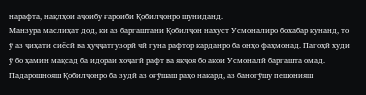нарафта, нақлҳои аҷоибу ғароиби Қобилҷонро шуниданд.
Манзура маслиҳат дод, ки аз баргаштани Қобилҷон нахуст Усмоналиро бохабар кунанд, то ў аз ҷиҳати сиёсӣ ва ҳуҷҷатгузорӣ чӣ гуна рафтор карданро ба онҳо фаҳмонад. Пагоҳӣ худи ў бо ҳамин мақсад ба идораи хоҷагӣ рафт ва якҷоя бо акои Усмоналӣ баргашта омад.
Падарошнояш Қобилҷонро ба зудӣ аз оғўшаш раҳо накард, аз баногўшу пешонияш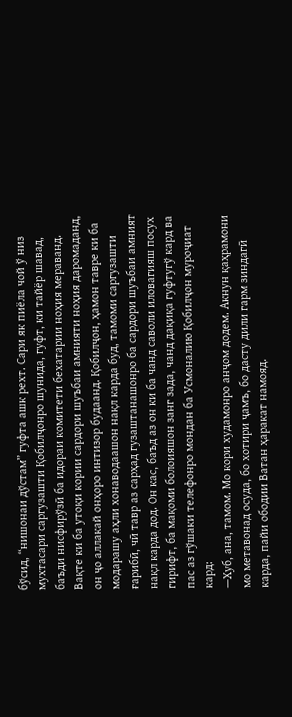бўсид, “нишонаи дўстам” гуфта ашк рехт. Сари як пиёла чой ў низ мухтасари саргузашти Қобилҷонро шунида, гуфт, ки тайёр шавад, баъди нисфирўзӣ ба идораи комитети бехатарии ноҳия мераванд.
Вақте ки ба утоқи кории сардори шуъбаи амнияти ноҳия даромаданд, он ҷо аллакай онҳоро интизор будаанд. Қобилҷон, ҳамон тавре ки ба модарашу аҳли хонаводаашон нақл карда буд, тамоми саргузашти ғарибӣ, чӣ тавр аз сарҳад гузаштанашонро ба сардори шуъбаи амният нақл карда дод. Он кас, баъд аз он ки ба чанд саволи иловагияш посух гирифт, ба мақоми болоияшон занг зада, чанд дақиқа гуфтугў кард ва пас аз гўшаки телефонро мондан ба Усмоналию Қобилҷон муроҷиат кард:
—Хуб, ана, тамом. Мо кори худамонро анҷом додем. Акнун қаҳрамони мо метавонад осуда, бо хотири ҷамъ, бо дасту дили гарм зиндагӣ карда, пайи ободии Ватан ҳаракат намояд.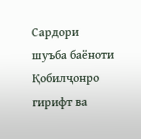Сардори шуъба баёноти Қобилҷонро гирифт ва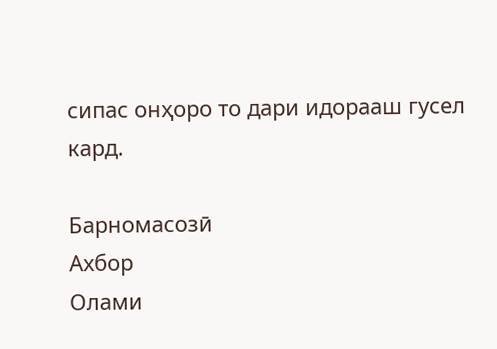сипас онҳоро то дари идорааш гусел кард.

Барномасозӣ
Ахбор
Олами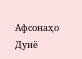Афсонаҳо
Дунё